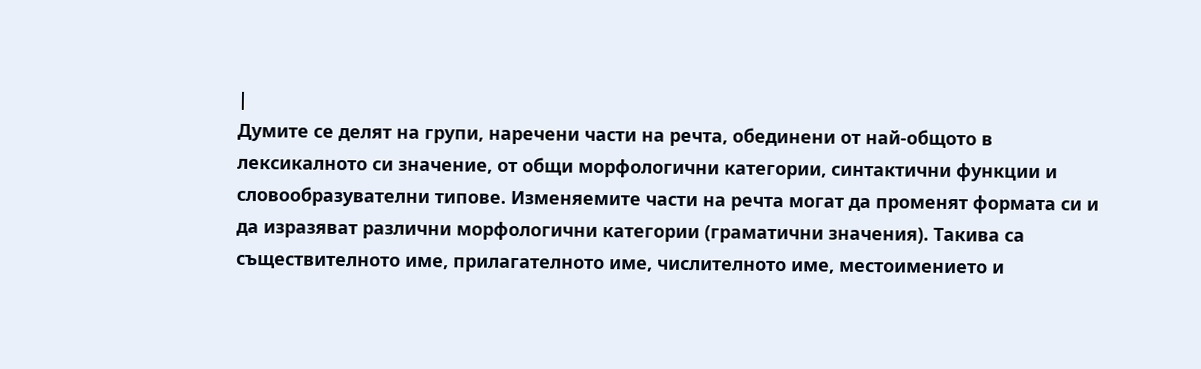|
Думите се делят на групи, наречени части на речта, обединени от най-общото в лексикалното си значение, от общи морфологични категории, синтактични функции и словообразувателни типове. Изменяемите части на речта могат да променят формата си и да изразяват различни морфологични категории (граматични значения). Такива са съществителното име, прилагателното име, числителното име, местоимението и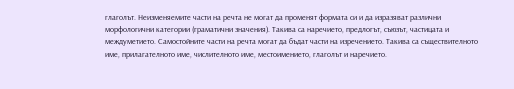глаголът. Неизменяемите части на речта не могат да променят формата си и да изразяват различни морфологични категории (граматични значения). Такива са наречието, предлогът, съюзът, частицата и междуметието. Самостойните части на речта могат да бъдат части на изречението. Такива са съществителното име, прилагателното име, числителното име, местоимението, глаголът и наречието.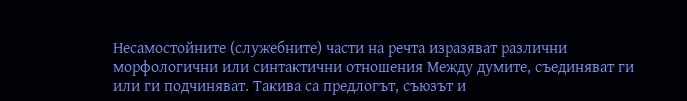Несамостойните (служебните) части на речта изразяват различни морфологични или синтактични отношения Между думите, съединяват ги или ги подчиняват. Такива са предлогът, съюзът и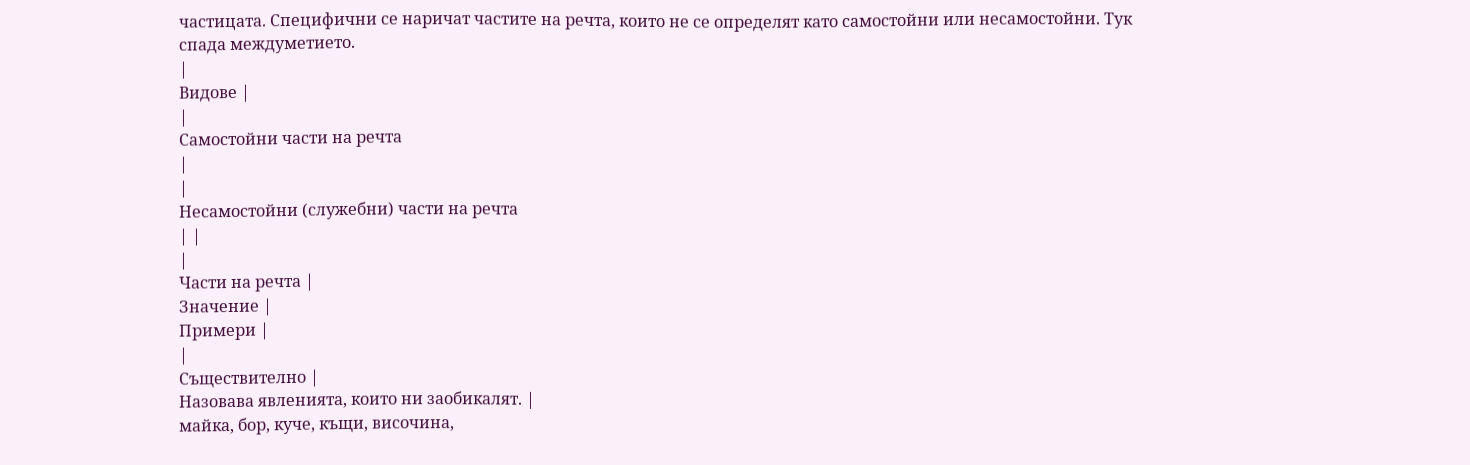частицата. Специфични се наричат частите на речта, които не се определят като самостойни или несамостойни. Тук спада междуметието.
|
Видове |
|
Самостойни части на речта
|
|
Несамостойни (служебни) части на речта
| |
|
Части на речта |
Значение |
Примери |
|
Съществително |
Назовава явленията, които ни заобикалят. |
майка, бор, куче, къщи, височина,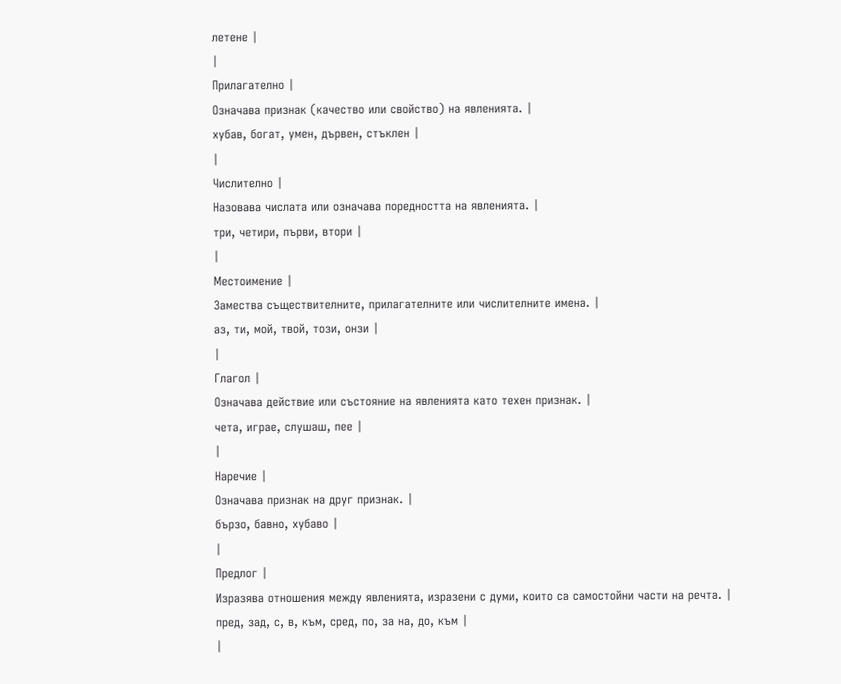летене |
|
Прилагателно |
Означава признак (качество или свойство) на явленията. |
хубав, богат, умен, дървен, стъклен |
|
Числително |
Назовава числата или означава поредността на явленията. |
три, четири, първи, втори |
|
Местоимение |
Замества съществителните, прилагателните или числителните имена. |
аз, ти, мой, твой, този, онзи |
|
Глагол |
Означава действие или състояние на явленията като техен признак. |
чета, играе, слушаш, пее |
|
Наречие |
Означава признак на друг признак. |
бързо, бавно, хубаво |
|
Предлог |
Изразява отношения между явленията, изразени с думи, които са самостойни части на речта. |
пред, зад, с, в, към, сред, по, за на, до, към |
|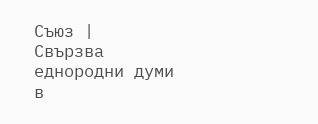Съюз |
Свързва еднородни думи в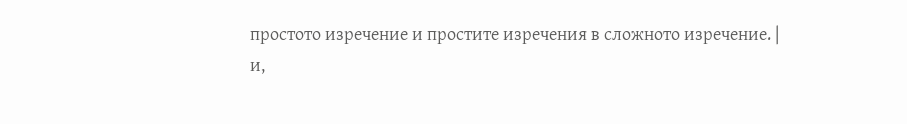простото изречение и простите изречения в сложното изречение. |
и,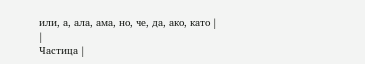или, а, ала, ама, но, че, да, ако, като |
|
Частица |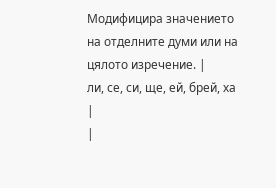Модифицира значението на отделните думи или на цялото изречение. |
ли, се, си, ще, ей, брей, ха |
|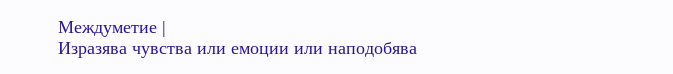Междуметие |
Изразява чувства или емоции или наподобява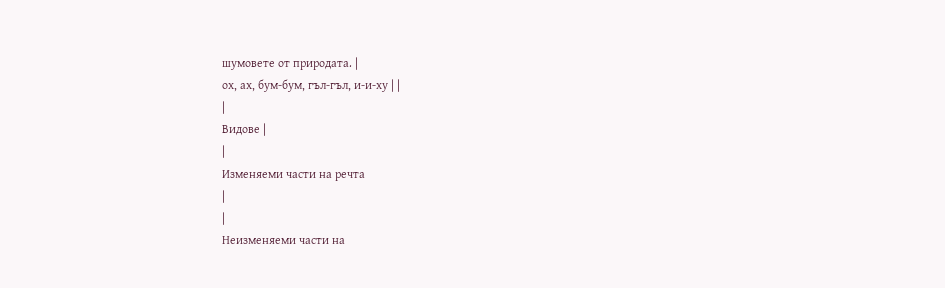шумовете от природата. |
ох, ах, бум-бум, гъл-гъл, и-и-ху | |
|
Видове |
|
Изменяеми части на речта
|
|
Неизменяеми части на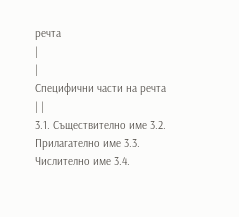речта
|
|
Специфични части на речта
| |
3.1. Съществително име 3.2. Прилагателно име 3.3. Числително име 3.4.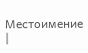Местоимение
|